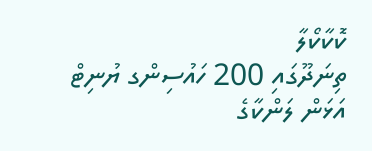ކޮކާކޯލާ
ތިނަދޫގައި 200 ހައުސިންގ ޔުނިޓް އަޅަން ލަންކާގެ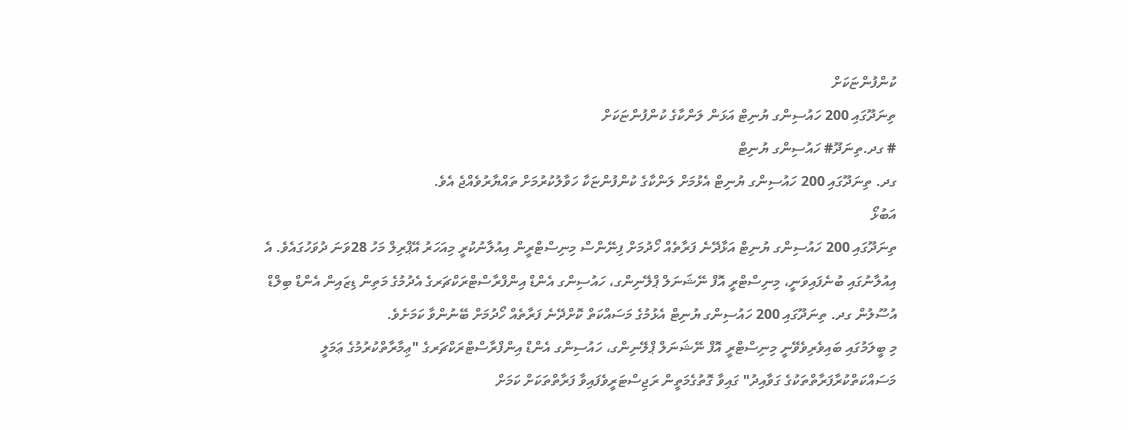ކުންފުންޏަކަށް
ތިނަދޫގައި 200 ހައުސިންގ ޔުނިޓް އަޅަން ލަންކާގެ ކުންފުންޏަކަށް
# ގދ.ތިނަދޫ# ހައުސިންގ ޔުނިޓް
ގދ. ތިނަދޫގައި 200 ހައުސިންގ ޔުނިޓް އެޅުމަށް ލަންކާގެ ކުންފުންޏަކާ ހަވާލުކުރުމަށް ތައްޔާރުވެއްޖެ އެވެ.
އަބުޅޯ
ތިނަދޫގައި 200 ހައުސިންގ ޔުނިޓް އަޅާދޭނެ ފަރާތެއް ހޯދުމަށް ފިނޭންސް މިނިސްޓްރީން އިއުލާނުކުރީ މިއަހަރު އޭޕްރިލް މަހު 28ވަނަ ދުވަހުގައެވެ. އެ އިއުލާނުގައި ބުނެފައިވަނީ، މިނިސްޓްރީ އޮފް ނޭޝަނަލް ޕްލޭނިންގ، ހައުސިންގ އެންޑް އިންފްރާސްޓްރަކްޗަރގެ އެދުމުގެ މަތިން ޑިޒައިން އެންޑް ބިލްޑް އުސޫލުން ގދ. ތިނަދޫގައި 200 ހައުސިންގ ޔުނިޓް އެޅުމުގެ މަސައްކަތް ކޮށްދޭނެ ފަރާތެއް ހޯދުމަށް ބޭނުންވާ ކަމަށެވެ.
މި ބީލަމުގައި ބައިވެރިވެވޭނީ މިނިސްޓްރީ އޮފް ނޭޝަނަލް ޕްލޭނިންގ، ހައުސިންގ އެންޑް އިންފްރާސްޓްރަކްޗަރގެ "ޢިމާރާތްކުރުމުގެ ޢަމަލީ މަސައްކަތްކުރާފަރާތްތަކުގެ ގަވާއިދު" ގައިވާ ގޮތުގެމަތީން ރަޖިސްޓަރީވެފައިވާ ފަރާތްތަކަށް ކަމަށް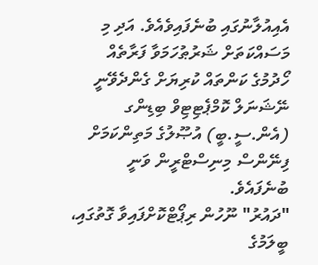އެއިއުލާނުގައި ބުނެފައިވެއެވެ. އަދި މި މަސައްކަތަށް ޝަރުޠުހަމަވާ ފަރާތެއް ހޯދުމުގެ ކަންތައް ކުރިޔަށް ގެންދެވޭނީ ނޭޝަނަލް ކޮމްޕެޓިޓިވް ބިޑިންގ (އެން.ސީ.ބީ) އުޞޫލުގެ މަތިންކަމަށް ފިނޭންސް މިނިސްޓްރީން ވަނީ ބުނެފައެވެ.
"ދައުރު" ނޫހުން ރިޕޯޓްކޮށްފައިވާ ގޮތުގައި، ބީލަމުގެ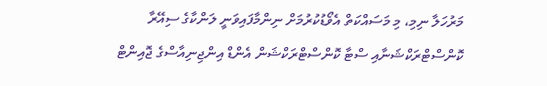މަރުހަލާ ނިމި، މި މަސައްކަތް އެވޯޑުކުރުމަށް ނިންމާފައިވަނީ ލަންކާގެ ސިއޭރާ ކޮންސްޓްރަކްޝަނާއި ސްޓާ ކޮންސްޓްރަކްޝަން އެންޑް އިންޖިނިއާސްގެ ޖޮއިންޓް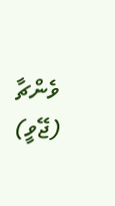ވެންޗާ (ޖޭވީ)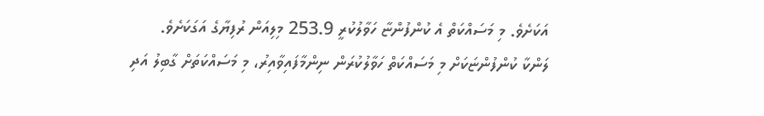އަކަށެވެ. މި މަސައްކަތް އެ ކުންފުންޏާ ހަވާލުކުރީ 253.9 މިލިއަން ރުފިޔާގެ އަގަކަށެވެ.
ލަންކާ ކުންފުންޏަކަށް މި މަސައްކަތް ހަވާލުކުރަން ނިންމާފައިވާއިރު، މި މަސައްކަތަށް ގާބިލު އަދި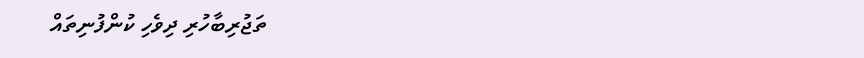ތަޖުރިބާހުރި ދިވެހި ކުންފުނިތައް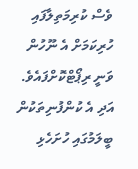ވެސް ކުރިމަތިލާފައި ހުރިކަމަށް އެ ނޫހުން ވަނީ ރިޕޯޓްކޮށްފައެވެ. އަދި އެ ކުންފުނިތަކުން ބީލަމުގައި ހުށަހެޅި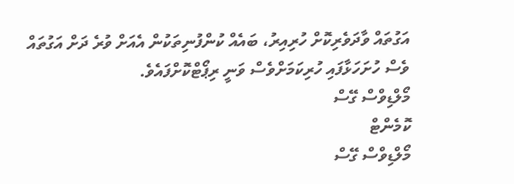އަގުތައް ވާދަވެރިކޮށް ހުރިއިރު، ބައެއް ކުންފުނިތަކުން އެއަށް ވުރެ ދަށް އަގުތައް ވެސް ހުށަހަޅާފައި ހުރިކަމަށްވެސް ވަނީ ރިޕޯޓްކޮށްފައެވެ.
މޯލްޑިވްސް ގޭސް
ކޮމެންޓް
މޯލްޑިވްސް ގޭސް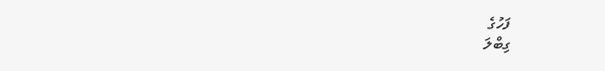ފަހުގެ
ގިބްލަ